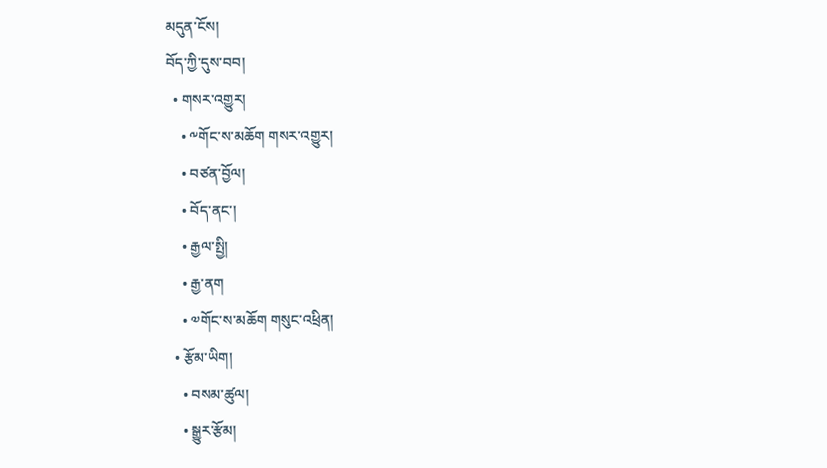མདུན་ངོས།
བོད་ཀྱི་དུས་བབ།
  • གསར་འགྱུར།
    • ༸གོང་ས་མཆོག གསར་འགྱུར།
    • བཙན་བྱོལ།
    • བོད་ནང་།
    • རྒྱལ་སྤྱི།
    • རྒྱ་ནག
    • ༧གོང་ས་མཆོག གསུང་འཕྲིན།
  • རྩོམ་ཡིག།
    • བསམ་ཚུལ།
    • སྒྱུར་རྩོམ།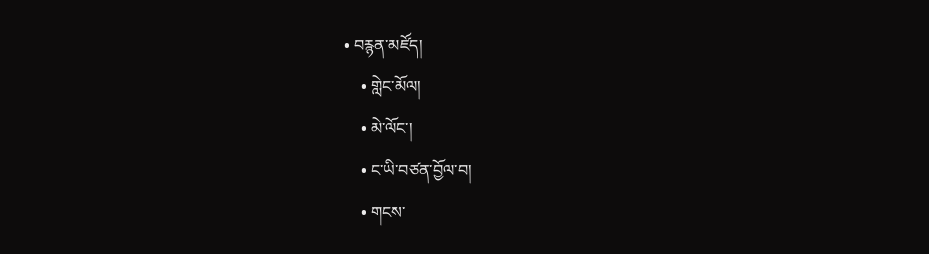• བརྙན་མཛོད།
    • གླེང་མོལ།
    • མེ་ལོང་།
    • ང་ཡི་བཙན་བྱོལ་བ།
    • གངས་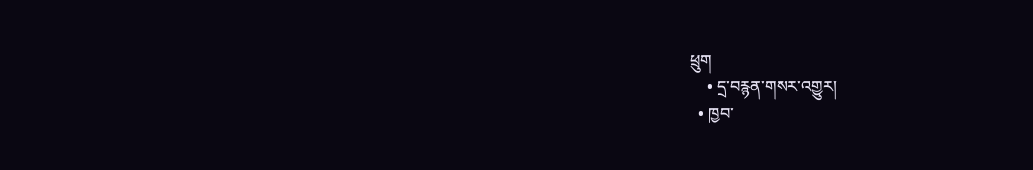ཕྲུག
    • དྲ་བརྙན་གསར་འགྱུར།
  • ཁྱབ་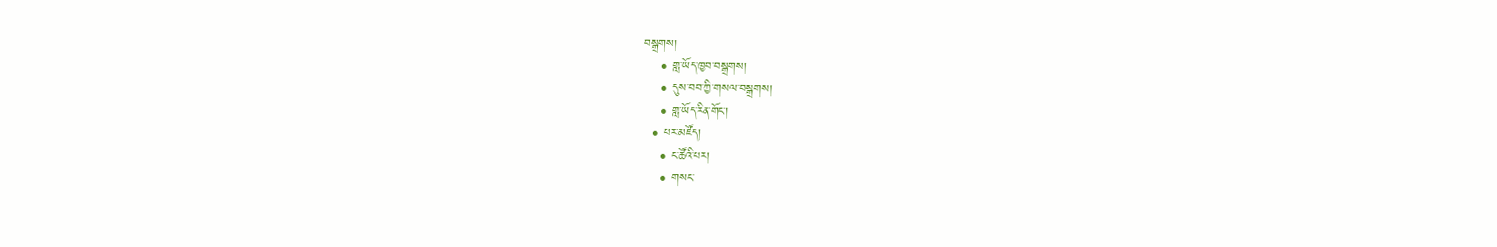བསྒྲགས།
    • གླ་ཡོད་ཁྱབ་བསྒྲགས།
    • དུས་བབ་ཀྱི་གསལ་བསྒྲགས།
    • གླ་ཡོད་རིན་གོང་།
  • པར་མཛོད།
    • ང་ཚོའི་པར།
    • གསང་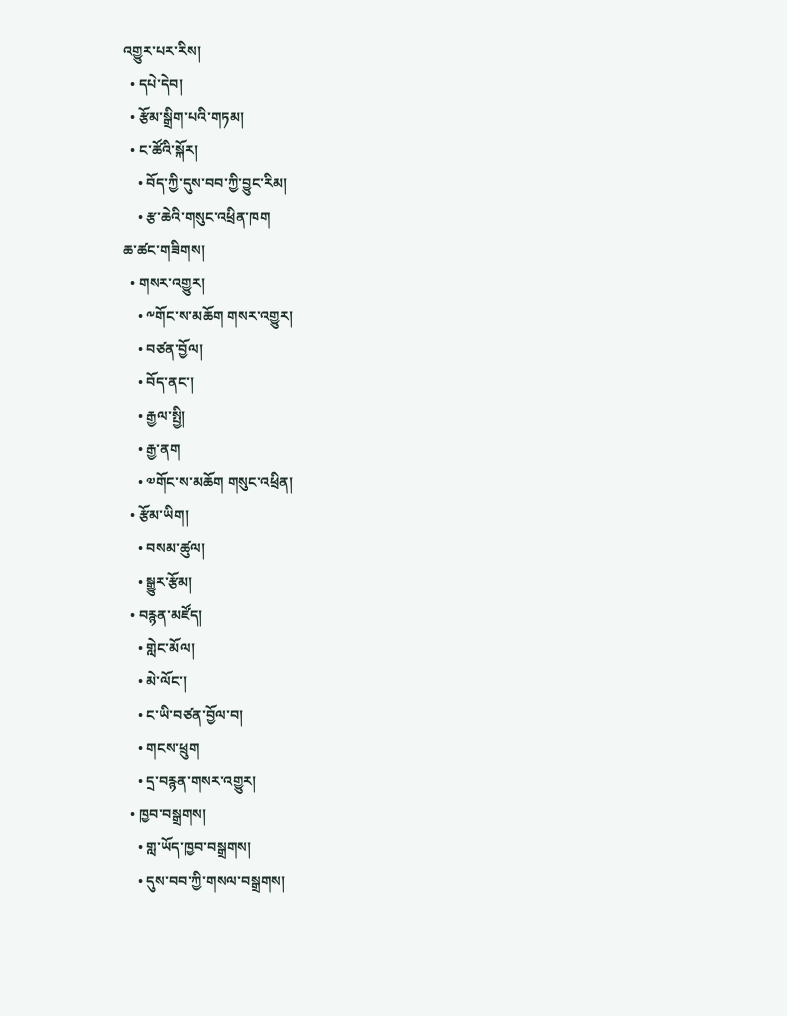འགྱུར་པར་རིས།
  • དཔེ་དེབ།
  • རྩོམ་སྒྲིག་པའི་གཏམ།
  • ང་ཚོའི་སྐོར།
    • བོད་ཀྱི་དུས་བབ་ཀྱི་བྱུང་རིམ།
    • རྩ་ཆེའི་གསུང་འཕྲིན་ཁག
ཆ་ཚང་གཟིགས།
  • གསར་འགྱུར།
    • ༸གོང་ས་མཆོག གསར་འགྱུར།
    • བཙན་བྱོལ།
    • བོད་ནང་།
    • རྒྱལ་སྤྱི།
    • རྒྱ་ནག
    • ༧གོང་ས་མཆོག གསུང་འཕྲིན།
  • རྩོམ་ཡིག།
    • བསམ་ཚུལ།
    • སྒྱུར་རྩོམ།
  • བརྙན་མཛོད།
    • གླེང་མོལ།
    • མེ་ལོང་།
    • ང་ཡི་བཙན་བྱོལ་བ།
    • གངས་ཕྲུག
    • དྲ་བརྙན་གསར་འགྱུར།
  • ཁྱབ་བསྒྲགས།
    • གླ་ཡོད་ཁྱབ་བསྒྲགས།
    • དུས་བབ་ཀྱི་གསལ་བསྒྲགས།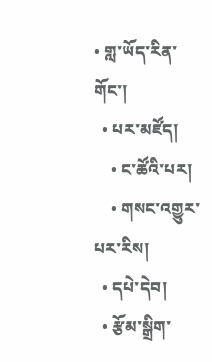• གླ་ཡོད་རིན་གོང་།
  • པར་མཛོད།
    • ང་ཚོའི་པར།
    • གསང་འགྱུར་པར་རིས།
  • དཔེ་དེབ།
  • རྩོམ་སྒྲིག་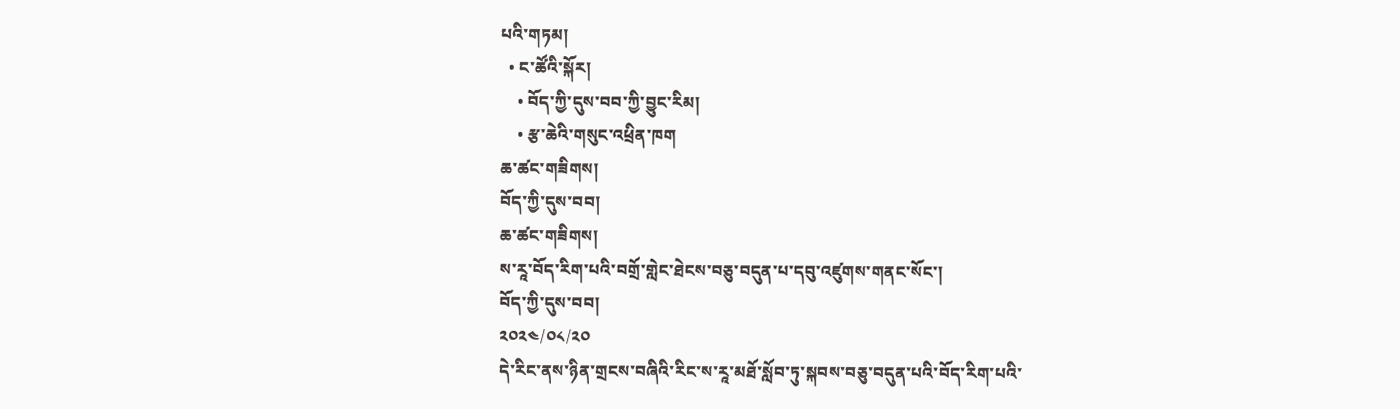པའི་གཏམ།
  • ང་ཚོའི་སྐོར།
    • བོད་ཀྱི་དུས་བབ་ཀྱི་བྱུང་རིམ།
    • རྩ་ཆེའི་གསུང་འཕྲིན་ཁག
ཆ་ཚང་གཟིགས།
བོད་ཀྱི་དུས་བབ།
ཆ་ཚང་གཟིགས།
ས་རཱ་བོད་རིག་པའི་བགྲོ་གླེང་ཐེངས་བཅུ་བདུན་པ་དབུ་འཛུགས་གནང་སོང་།
བོད་ཀྱི་དུས་བབ།
༢༠༢༤/༠༨/༢༠
དེ་རིང་ནས་ཉིན་གྲངས་བཞིའི་རིང་ས་རཱ་མཐོ་སློབ་ཏུ་སྐབས་བཅུ་བདུན་པའི་བོད་རིག་པའི་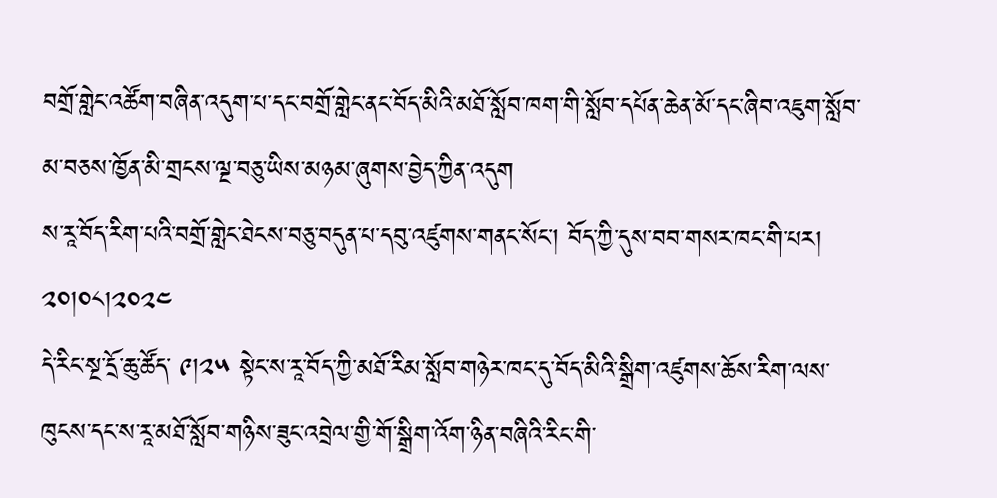བགྲོ་གླེང་འཚོག་བཞིན་འདུག་པ་དང་བགྲོ་གླེང་ནང་བོད་མིའི་མཐོ་སློབ་ཁག་གི་སློབ་དཔོན་ཆེན་མོ་དང་ཞིབ་འཇུག་སློབ་མ་བཅས་ཁྱོན་མི་གྲངས་ལྔ་བཅུ་ཡིས་མཉམ་ཞུགས་བྱེད་ཀྱིན་འདུག
ས་རཱ་བོད་རིག་པའི་བགྲོ་གླེང་ཐེངས་བཅུ་བདུན་པ་དབུ་འཛུགས་གནང་སོང་། བོད་ཀྱི་དུས་བབ་གསར་ཁང་གི་པར། ༢༠།༠༨།༢༠༢༤
དེ་རིང་སྔ་དྲོ་ཆུ་ཚོད་ ༩།༢༥ སྟེང་ས་རཱ་བོད་ཀྱི་མཐོ་རིམ་སློབ་གཉེར་ཁང་དུ་བོད་མིའི་སྒྲིག་འཛུགས་ཆོས་རིག་ལས་ཁུངས་དང་ས་རཱ་མཐོ་སློབ་གཉིས་ཟུང་འབྲེལ་གྱི་གོ་སྒྲིག་འོག་ཉིན་བཞིའི་རིང་གི་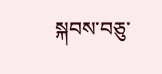སྐབས་བཅུ་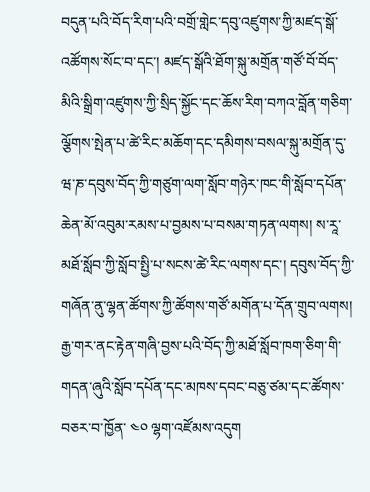བདུན་པའི་བོད་རིག་པའི་བགྲོ་གླེང་དབུ་འཛུགས་ཀྱི་མཛད་སྒོ་འཚོགས་སོང་བ་དང་། མཛད་སྒོའི་ཐོག་སྐུ་མགྲོན་གཙོ་བོ་བོད་མིའི་སྒྲིག་འཛུགས་ཀྱི་སྲིད་སྐྱོང་དང་ཆོས་རིག་བཀའ་བློན་གཅིག་ལྕོགས་སྤེན་པ་ཚེ་རིང་མཆོག་དང་དམིགས་བསལ་སྐུ་མགྲོན་དུ་ཝ་ཎ་དབུས་བོད་ཀྱི་གཙུག་ལག་སློབ་གཉེར་ཁང་གི་སློབ་དཔོན་ཆེན་མོ་འབུམ་རམས་པ་བྱམས་པ་བསམ་གཏན་ལགས། ས་རཱ་མཐོ་སློབ་ཀྱི་སློབ་སྤྱི་པ་སངས་ཚེ་རིང་ལགས་དང་། དབུས་བོད་ཀྱི་གཞོན་ནུ་ལྷན་ཚོགས་ཀྱི་ཚོགས་གཙོ་མགོན་པ་དོན་གྲུབ་ལགས། རྒྱ་གར་ནང་རྟེན་གཞི་བྱས་པའི་བོད་ཀྱི་མཐོ་སློབ་ཁག་ཅིག་གི་གདན་ཞུའི་སློབ་དཔོན་དང་མཁས་དབང་བཅུ་ཙམ་དང་ཚོགས་བཅར་བ་ཁྱོན་ ༤༠ ལྷག་འཛོམས་འདུག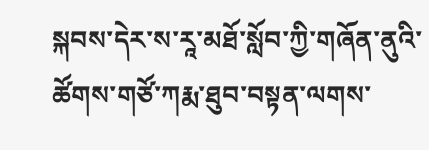སྐབས་དེར་ས་རཱ་མཐོ་སློབ་ཀྱི་གཞོན་ནུའི་ཚོགས་གཙོ་ཀརྨ་ཐུབ་བསྟན་ལགས་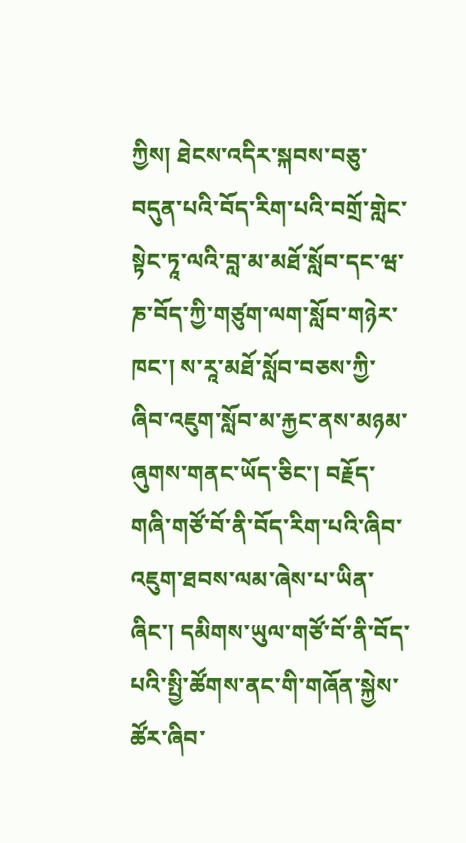ཀྱིས། ཐེངས་འདིར་སྐབས་བཅུ་བདུན་པའི་བོད་རིག་པའི་བགྲོ་གླེང་སྟེང་ཏཱ་ལའི་བླ་མ་མཐོ་སློབ་དང་ཝ་ཎ་བོད་ཀྱི་གཙུག་ལག་སློབ་གཉེར་ཁང་། ས་རཱ་མཐོ་སློབ་བཅས་ཀྱི་ཞིབ་འཇུག་སློབ་མ་རྐྱང་ནས་མཉམ་ཞུགས་གནང་ཡོད་ཅིང་། བརྗོད་གཞི་གཙོ་བོ་ནི་བོད་རིག་པའི་ཞིབ་འཇུག་ཐབས་ལམ་ཞེས་པ་ཡིན་ཞིང་། དམིགས་ཡུལ་གཙོ་བོ་ནི་བོད་པའི་སྤྱི་ཚོགས་ནང་གི་གཞོན་སྐྱེས་ཚོར་ཞིབ་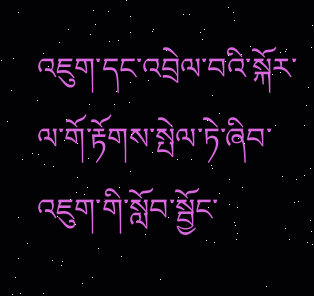འཇུག་དང་འབྲེལ་བའི་སྐོར་ལ་གོ་རྟོགས་སྤེལ་ཏེ་ཞིབ་འཇུག་གི་སློབ་སྦྱོང་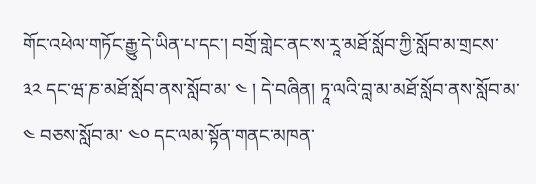གོང་འཕེལ་གཏོང་རྒྱུ་དེ་ཡིན་པ་དང་། བགྲོ་གླེང་ནང་ས་རཱ་མཐོ་སློབ་ཀྱི་སློབ་མ་གྲངས་ ༣༢ དང་ཝ་ཎ་མཐོ་སློབ་ནས་སློབ་མ་ ༤ ། དེ་བཞིན། ཏཱ་ལའི་བླ་མ་མཐོ་སློབ་ནས་སློབ་མ་ ༤ བཅས་སློབ་མ་ ༤༠ དང་ལམ་སྟོན་གནང་མཁན་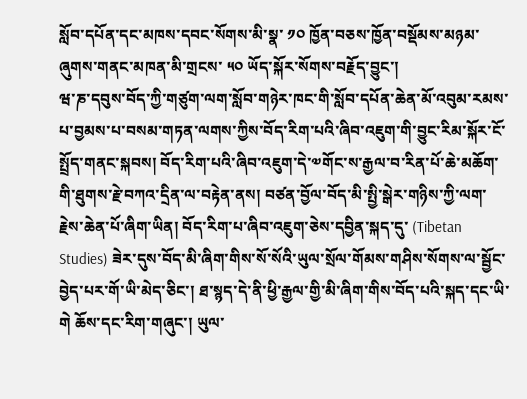སློབ་དཔོན་དང་མཁས་དབང་སོགས་མི་སྣ་ ༡༠ ཁྱོན་བཅས་ཁྱོན་བསྡོམས་མཉམ་ཞུགས་གནང་མཁན་མི་གྲངས་ ༥༠ ཡོད་སྐོར་སོགས་བརྗོད་བྱུང་།
ཝ་ཎ་དབུས་བོད་ཀྱི་གཙུག་ལག་སློབ་གཉེར་ཁང་གི་སློབ་དཔོན་ཆེན་མོ་འབུམ་རམས་པ་བྱམས་པ་བསམ་གཏན་ལགས་ཀྱིས་བོད་རིག་པའི་ཞིབ་འཇུག་གི་བྱུང་རིམ་སྐོར་ངོ་སྤྲོད་གནང་སྐབས། བོད་རིག་པའི་ཞིབ་འཇུག་དེ་༧གོང་ས་རྒྱལ་བ་རིན་པོ་ཆེ་མཆོག་གི་ཐུགས་རྗེ་བཀའ་དྲིན་ལ་བརྟེན་ནས། བཙན་བྱོལ་བོད་མི་སྤྱི་སྒེར་གཉིས་ཀྱི་ལག་རྗེས་ཆེན་པོ་ཞིག་ཡིན། བོད་རིག་པ་ཞིབ་འཇུག་ཅེས་དབྱིན་སྐད་དུ་ (Tibetan Studies) ཟེར་དུས་བོད་མི་ཞིག་གིས་སོ་སོའི་ཡུལ་སྲོལ་གོམས་གཤིས་སོགས་ལ་སྦྱོང་བྱེད་པར་གོ་ཡི་མེད་ཅིང་། ཐ་སྙད་དེ་ནི་ཕྱི་རྒྱལ་གྱི་མི་ཞིག་གིས་བོད་པའི་སྐད་དང་ཡི་གེ ཆོས་དང་རིག་གཞུང་། ཡུལ་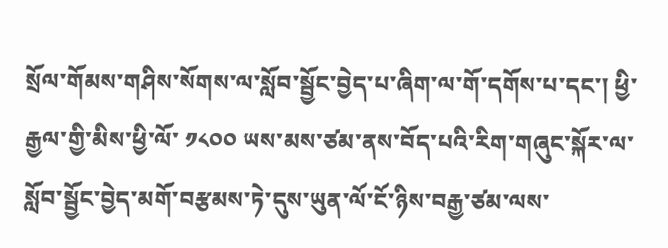སྲོལ་གོམས་གཤིས་སོགས་ལ་སློབ་སྦྱོང་བྱེད་པ་ཞིག་ལ་གོ་དགོས་པ་དང་། ཕྱི་རྒྱལ་གྱི་མིས་ཕྱི་ལོ་ ༡༨༠༠ ཡས་མས་ཙམ་ནས་བོད་པའི་རིག་གཞུང་སྐོར་ལ་སློབ་སྦྱོང་བྱེད་མགོ་བརྩམས་ཏེ་དུས་ཡུན་ལོ་ངོ་ཉིས་བརྒྱ་ཙམ་ལས་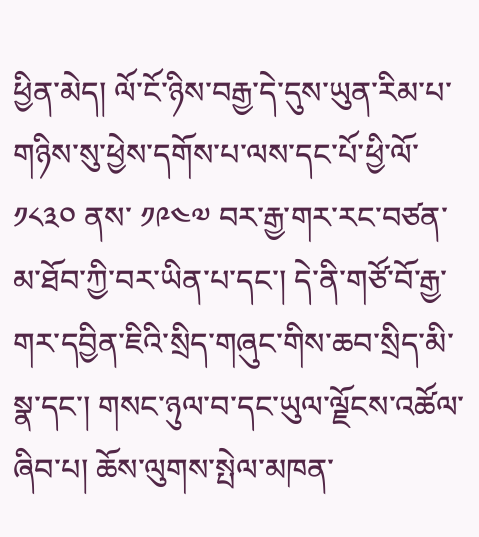ཕྱིན་མེད། ལོ་ངོ་ཉིས་བརྒྱ་དེ་དུས་ཡུན་རིམ་པ་གཉིས་སུ་ཕྱེས་དགོས་པ་ལས་དང་པོ་ཕྱི་ལོ་ ༡༨༣༠ ནས་ ༡༩༤༧ བར་རྒྱ་གར་རང་བཙན་མ་ཐོབ་ཀྱི་བར་ཡིན་པ་དང་། དེ་ནི་གཙོ་བོ་རྒྱ་གར་དབྱིན་ཇིའི་སྲིད་གཞུང་གིས་ཆབ་སྲིད་མི་སྣ་དང་། གསང་ཉུལ་བ་དང་ཡུལ་ལྗོངས་འཚོལ་ཞིབ་པ། ཆོས་ལུགས་སྤེལ་མཁན་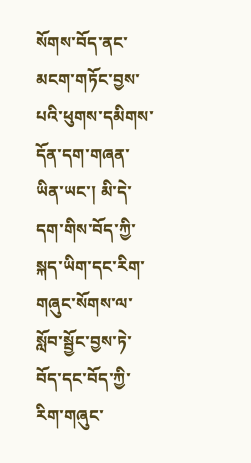སོགས་བོད་ནང་མངག་གཏོང་བྱས་པའི་ཕུགས་དམིགས་དོན་དག་གཞན་ཡིན་ཡང་། མི་དེ་དག་གིས་བོད་ཀྱི་སྐད་ཡིག་དང་རིག་གཞུང་སོགས་ལ་སློབ་སྦྱོང་བྱས་ཏེ་བོད་དང་བོད་ཀྱི་རིག་གཞུང་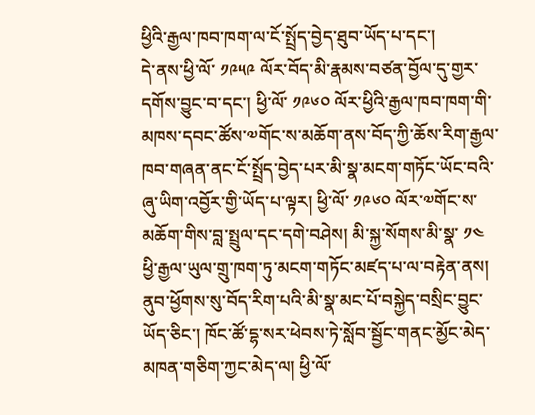ཕྱིའི་རྒྱལ་ཁབ་ཁག་ལ་ངོ་སྤྲོད་བྱེད་ཐུབ་ཡོད་པ་དང་།
དེ་ནས་ཕྱི་ལོ་ ༡༩༥༩ ལོར་བོད་མི་རྣམས་བཙན་བྱོལ་དུ་གྱར་དགོས་བྱུང་བ་དང་། ཕྱི་ལོ་ ༡༩༦༠ ལོར་ཕྱིའི་རྒྱལ་ཁབ་ཁག་གི་མཁས་དབང་ཚོས་༧གོང་ས་མཆོག་ནས་བོད་ཀྱི་ཆོས་རིག་རྒྱལ་ཁབ་གཞན་ནང་ངོ་སྤྲོད་བྱེད་པར་མི་སྣ་མངག་གཏོང་ཡོང་བའི་ཞུ་ཡིག་འབྱོར་གྱི་ཡོད་པ་ལྟར། ཕྱི་ལོ་ ༡༩༦༠ ལོར་༧གོང་ས་མཆོག་གིས་བླ་སྤྲུལ་དང་དགེ་བཤེས། མི་སྐྱ་སོགས་མི་སྣ་ ༡༤ ཕྱི་རྒྱལ་ཡུལ་གྲུ་ཁག་ཏུ་མངག་གཏོང་མཛད་པ་ལ་བརྟེན་ནས། ནུབ་ཕྱོགས་སུ་བོད་རིག་པའི་མི་སྣ་མང་པོ་བསྐྱེད་བསྲིང་བྱུང་ཡོད་ཅིང་། ཁོང་ཚོ་དྷ་སར་ཕེབས་ཏེ་སློབ་སྦྱོང་གནང་མྱོང་མེད་མཁན་གཅིག་ཀྱང་མེད་ལ། ཕྱི་ལོ་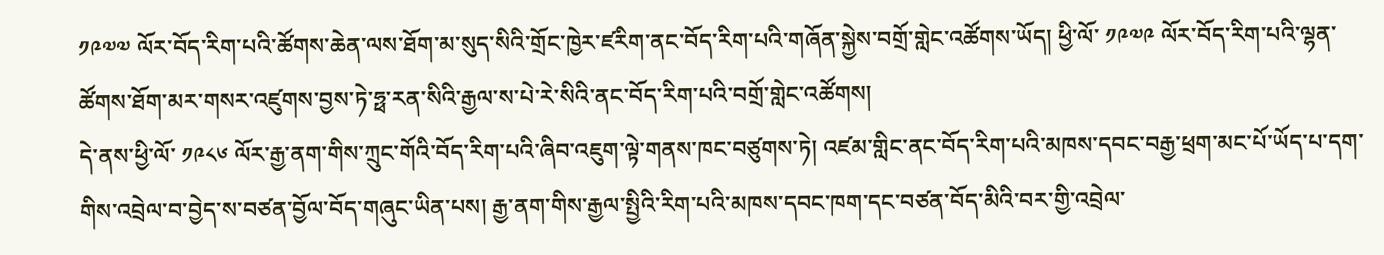༡༩༧༧ ལོར་བོད་རིག་པའི་ཚོགས་ཆེན་ལས་ཐོག་མ་སུད་སིའི་གྲོང་ཁྱེར་ཛརིག་ནང་བོད་རིག་པའི་གཞོན་སྐྱེས་བགྲོ་གླེང་འཚོགས་ཡོད། ཕྱི་ལོ་ ༡༩༧༩ ལོར་བོད་རིག་པའི་ལྷན་ཚོགས་ཐོག་མར་གསར་འཛུགས་བྱས་ཏེ་ཧྥ་རན་སིའི་རྒྱལ་ས་པེ་རེ་སིའི་ནང་བོད་རིག་པའི་བགྲོ་གླེང་འཚོགས།
དེ་ནས་ཕྱི་ལོ་ ༡༩༨༦ ལོར་རྒྱ་ནག་གིས་ཀྲུང་གོའི་བོད་རིག་པའི་ཞིབ་འཇུག་ལྟེ་གནས་ཁང་བཙུགས་ཏེ། འཛམ་གླིང་ནང་བོད་རིག་པའི་མཁས་དབང་བརྒྱ་ཕྲག་མང་པོ་ཡོད་པ་དག་གིས་འབྲེལ་བ་བྱེད་ས་བཙན་བྱོལ་བོད་གཞུང་ཡིན་པས། རྒྱ་ནག་གིས་རྒྱལ་སྤྱིའི་རིག་པའི་མཁས་དབང་ཁག་དང་བཙན་བོད་མིའི་བར་གྱི་འབྲེལ་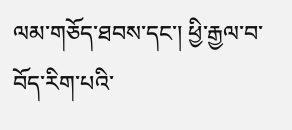ལམ་གཅོད་ཐབས་དང་། ཕྱི་རྒྱལ་བ་བོད་རིག་པའི་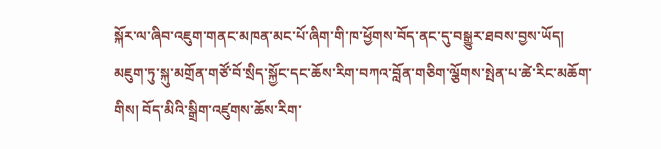སྐོར་ལ་ཞིབ་འཇུག་གནང་མཁན་མང་པོ་ཞིག་གི་ཁ་ཕྱོགས་བོད་ནང་དུ་བསྒྱུར་ཐབས་བྱས་ཡོད།
མཇུག་ཏུ་སྐུ་མགྲོན་གཙོ་བོ་སྲིད་སྐྱོང་དང་ཆོས་རིག་བཀའ་བློན་གཅིག་ལྕོགས་སྤེན་པ་ཚེ་རིང་མཆོག་གིས། བོད་མིའི་སྒྲིག་འཛུགས་ཆོས་རིག་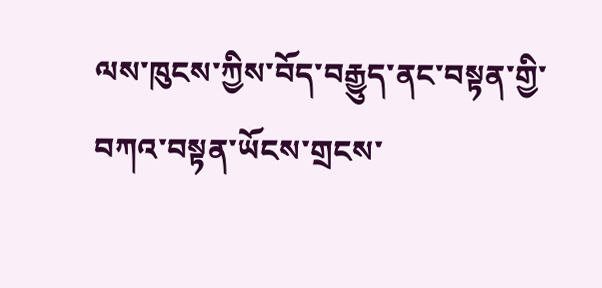ལས་ཁུངས་ཀྱིས་བོད་བརྒྱུད་ནང་བསྟན་གྱི་བཀའ་བསྟན་ཡོངས་གྲངས་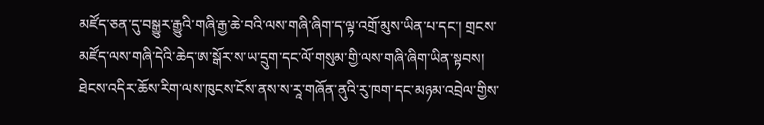མཛོད་ཅན་དུ་བསྒྱུར་རྒྱུའི་གཞི་རྒྱ་ཆེ་བའི་ལས་གཞི་ཞིག་ད་ལྟ་འགྲོ་མུས་ཡིན་པ་དང་། གྲངས་མཛོད་ལས་གཞི་དེའི་ཆེད་ཨ་སྒོར་ས་ཡ་དྲུག་དང་ལོ་གསུམ་གྱི་ལས་གཞི་ཞིག་ཡིན་སྟབས། ཐེངས་འདིར་ཆོས་རིག་ལས་ཁུངས་ངོས་ནས་ས་རཱ་གཞོན་ནུའི་རུ་ཁག་དང་མཉམ་འབྲེལ་གྱིས་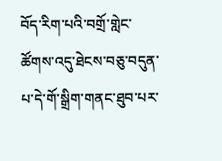བོད་རིག་པའི་བགྲོ་གླེང་ཚོགས་འདུ་ཐེངས་བཅུ་བདུན་པ་དེ་གོ་སྒྲིག་གནང་ཐུབ་པར་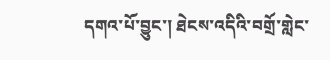དགའ་པོ་བྱུང་། ཐེངས་འདིའི་བགྲོ་གླེང་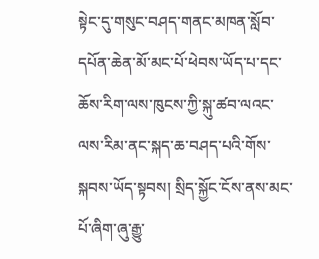སྟེང་དུ་གསུང་བཤད་གནང་མཁན་སློབ་དཔོན་ཆེན་མོ་མང་པོ་ཕེབས་ཡོད་པ་དང་ཆོས་རིག་ལས་ཁུངས་ཀྱི་སྐུ་ཚབ་ལའང་ལས་རིམ་ནང་སྐད་ཆ་བཤད་པའི་གོས་སྐབས་ཡོད་སྟབས། སྲིད་སྐྱོང་ངོས་ནས་མང་པོ་ཞིག་ཞུ་རྒྱུ་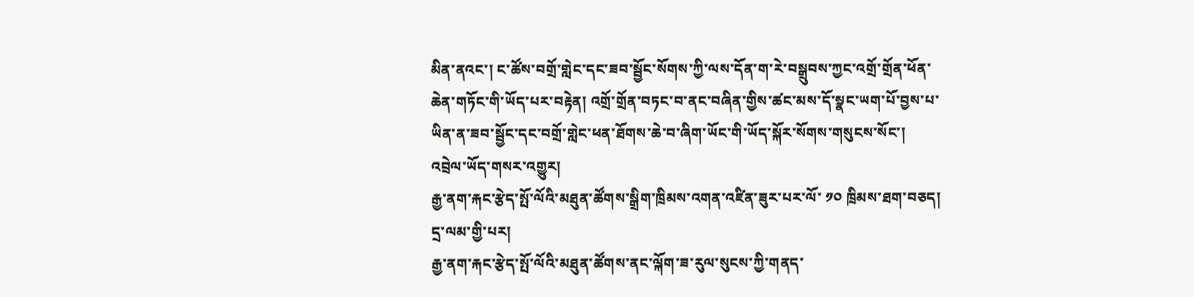མིན་ནའང་། ང་ཚོས་བགྲོ་གླེང་དང་ཟབ་སྦྱོང་སོགས་ཀྱི་ལས་དོན་ག་རེ་བསྒྲུབས་ཀྱང་འགྲོ་གྲོན་ཕོན་ཆེན་གཏོང་གི་ཡོད་པར་བརྟེན། འགྲོ་གྲོན་བཏང་བ་ནང་བཞིན་གྱིས་ཚང་མས་དོ་སྣང་ཡག་པོ་བྱས་པ་ཡིན་ན་ཟབ་སྦྱོང་དང་བགྲོ་གླེང་ཕན་ཐོགས་ཆེ་བ་ཞིག་ཡོང་གི་ཡོད་སྐོར་སོགས་གསུངས་སོང་།
འབྲེལ་ཡོད་གསར་འགྱུར།
རྒྱ་ནག་རྐང་རྩེད་སྤོ་ལོའི་མཐུན་ཚོགས་སྒྲིག་ཁྲིམས་འགན་འཛིན་ཟུར་པར་ལོ་ ༡༠ ཁྲིམས་ཐག་བཅད། དྲ་ལམ་གྱི་པར།
རྒྱ་ནག་རྐང་རྩེད་སྤོ་ལོའི་མཐུན་ཚོགས་ནང་ལྐོག་ཟ་རུལ་སུངས་ཀྱི་གནད་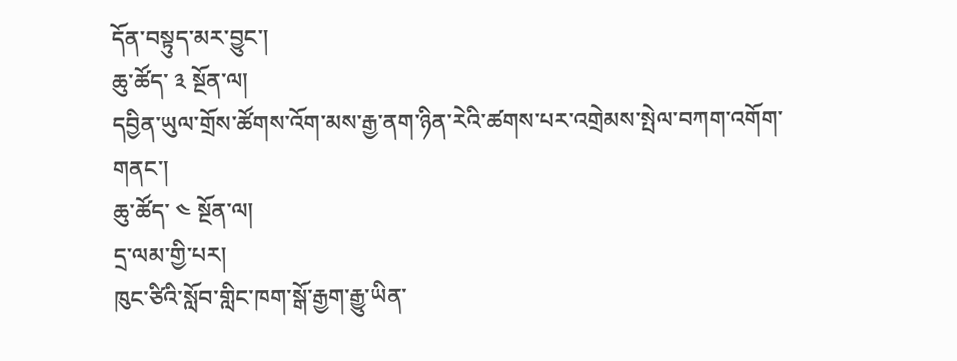དོན་བསྟུད་མར་བྱུང་།
ཆུ་ཚོད་ ༣ སྔོན་ལ།
དབྱིན་ཡུལ་གྲོས་ཚོགས་འོག་མས་རྒྱ་ནག་ཉིན་རེའི་ཚགས་པར་འགྲེམས་སྤེལ་བཀག་འགོག་གནང་།
ཆུ་ཚོད་ ༤ སྔོན་ལ།
དྲ་ལམ་གྱི་པར།
ཁུང་ཙིའི་སློབ་གླིང་ཁག་སྒོ་རྒྱག་རྒྱུ་ཡིན་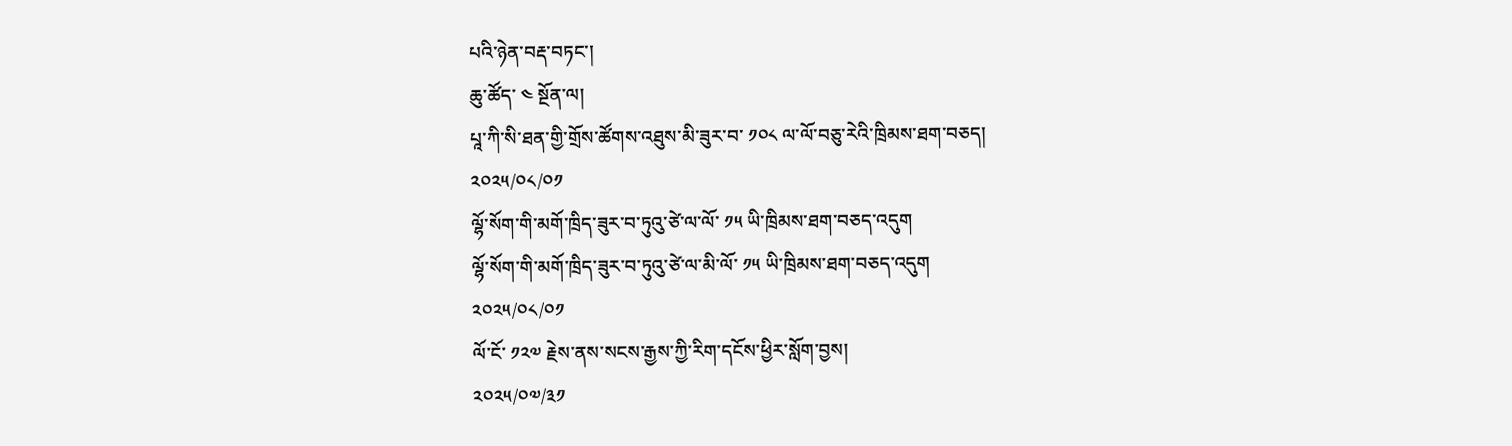པའི་ཉེན་བརྡ་བཏང་།
ཆུ་ཚོད་ ༤ སྔོན་ལ།
པཱ་ཀི་སི་ཐན་གྱི་གྲོས་ཚོགས་འཐུས་མི་ཟུར་བ་ ༡༠༨ ལ་ལོ་བཅུ་རེའི་ཁྲིམས་ཐག་བཅད།
༢༠༢༥/༠༨/༠༡
ལྷོ་སོག་གི་མགོ་ཁྲིད་ཟུར་བ་ཏུའུ་ཙེ་ལ་ལོ་ ༡༥ ཡི་ཁྲིམས་ཐག་བཅད་འདུག
ལྷོ་སོག་གི་མགོ་ཁྲིད་ཟུར་བ་ཏུའུ་ཙེ་ལ་མི་ལོ་ ༡༥ ཡི་ཁྲིམས་ཐག་བཅད་འདུག
༢༠༢༥/༠༨/༠༡
ལོ་ངོ་ ༡༢༧ རྗེས་ནས་སངས་རྒྱས་ཀྱི་རིག་དངོས་ཕྱིར་སློག་བྱས།
༢༠༢༥/༠༧/༣༡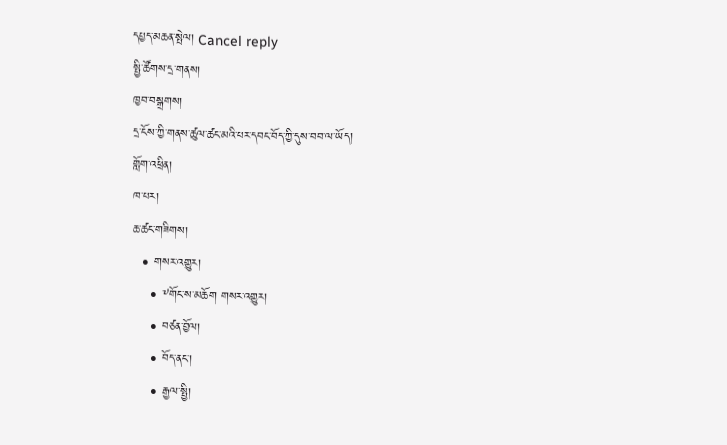དཔྱད་མཆན་སྤེལ། Cancel reply
སྤྱི་ཚོགས་དྲ་གནས།
ཁྱབ་བསྒྲགས།
དྲ་ངོས་ཀྱི་གནས་ཚུལ་ཚང་མའི་པར་དབང་བོད་ཀྱི་དུས་བབ་ལ་ཡོད།
གློག་འཕྲིན།
ཁ་པར།
ཆ་ཚང་གཟིགས།
  • གསར་འགྱུར།
    • ༸གོང་ས་མཆོག གསར་འགྱུར།
    • བཙན་བྱོལ།
    • བོད་ནང་།
    • རྒྱལ་སྤྱི།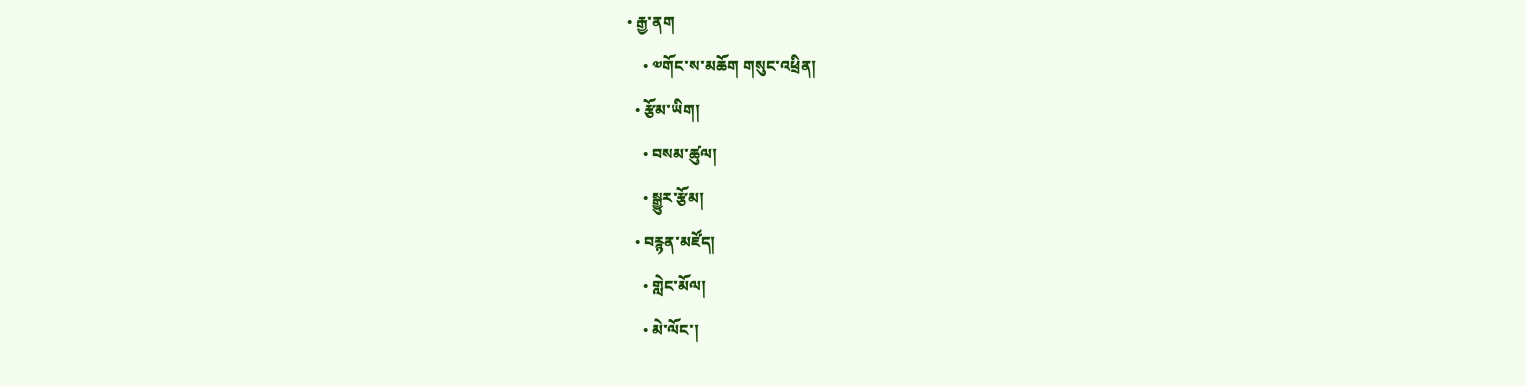• རྒྱ་ནག
    • ༧གོང་ས་མཆོག གསུང་འཕྲིན།
  • རྩོམ་ཡིག།
    • བསམ་ཚུལ།
    • སྒྱུར་རྩོམ།
  • བརྙན་མཛོད།
    • གླེང་མོལ།
    • མེ་ལོང་།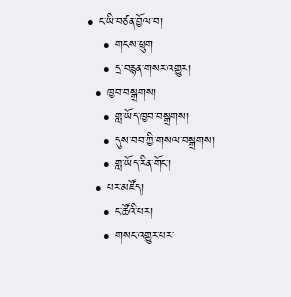• ང་ཡི་བཙན་བྱོལ་བ།
    • གངས་ཕྲུག
    • དྲ་བརྙན་གསར་འགྱུར།
  • ཁྱབ་བསྒྲགས།
    • གླ་ཡོད་ཁྱབ་བསྒྲགས།
    • དུས་བབ་ཀྱི་གསལ་བསྒྲགས།
    • གླ་ཡོད་རིན་གོང་།
  • པར་མཛོད།
    • ང་ཚོའི་པར།
    • གསང་འགྱུར་པར་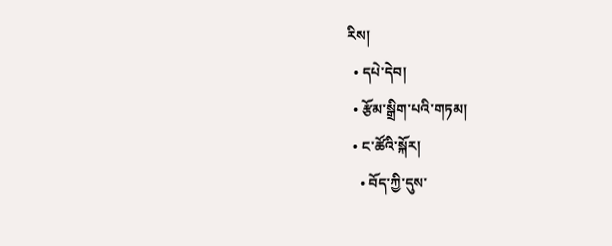རིས།
  • དཔེ་དེབ།
  • རྩོམ་སྒྲིག་པའི་གཏམ།
  • ང་ཚོའི་སྐོར།
    • བོད་ཀྱི་དུས་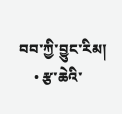བབ་ཀྱི་བྱུང་རིམ།
    • རྩ་ཆེའི་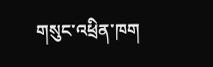གསུང་འཕྲིན་ཁག